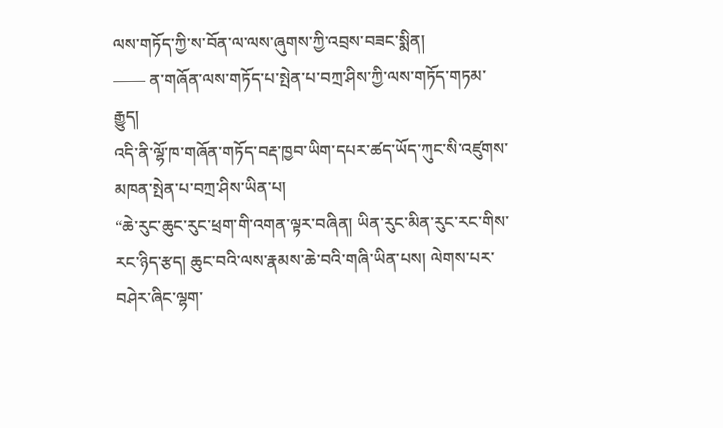ལས་གཏོད་ཀྱི་ས་བོན་ལ་ལས་ཞུགས་ཀྱི་འབྲས་བཟང་སྨིན།
—— ན་གཞོན་ལས་གཏོད་པ་སྤེན་པ་བཀྲ་ཤིས་ཀྱི་ལས་གཏོད་གཏམ་རྒྱུད།
འདི་ནི་ལྷོ་ཁ་གཞོན་གཏོད་བརྡ་ཁྱབ་ཡིག་དཔར་ཚད་ཡོད་ཀུང་སི་འཛུགས་མཁན་སྤེན་པ་བཀྲ་ཤིས་ཡིན་པ།
“ཆེ་རུང་ཆུང་རུང་ཕྲག་གི་འགན་ལྟར་བཞིན། ཡིན་རུང་མིན་རུང་རང་གིས་རང་ཉིད་རྩད། ཆུང་བའི་ལས་རྣམས་ཆེ་བའི་གཞི་ཡིན་པས། ལེགས་པར་བཤེར་ཞིང་ལྷག་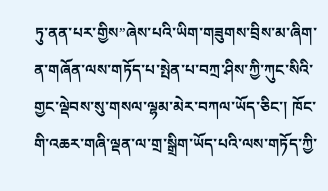ཏུ་ནན་པར་གྱིས”ཞེས་པའི་ཡིག་གཟུགས་བྲིས་མ་ཞིག་ན་གཞོན་ལས་གཏོད་པ་སྤེན་པ་བཀྲ་ཤིས་ཀྱི་ཀུང་སིའི་གྱང་ལྡེབས་སུ་གསལ་ལྷམ་མེར་བཀལ་ཡོད་ཅིང་། ཁོང་གི་འཆར་གཞི་ལྡན་ལ་གྲ་སྒྲིག་ཡོད་པའི་ལས་གཏོད་ཀྱི་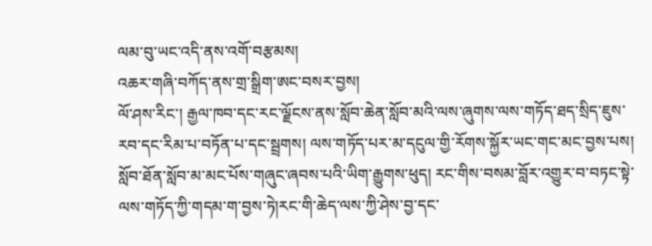ལམ་བུ་ཡང་འདི་ནས་འགོ་བརྩམས།
འཆར་གཞི་བཀོད་ནས་གྲ་སྒྲིག་ཨང་བསར་བྱས།
ལོ་ཤས་རིང་། རྒྱལ་ཁབ་དང་རང་ལྗོངས་ནས་སློབ་ཆེན་སློབ་མའི་ལས་ཞུགས་ལས་གཏོད་ཐད་སྲིད་ཇུས་རབ་དང་རིམ་པ་བཏོན་པ་དང་སྦྲགས། ལས་གཏོད་པར་མ་དངུལ་གྱི་རོགས་སྐྱོར་ཡང་གང་མང་བྱས་པས། སློབ་ཐོན་སློབ་མ་མང་པོས་གཞུང་ཞབས་པའི་ཡིག་རྒྱུགས་ཕུད། རང་གིས་བསམ་བློར་འགྱུར་བ་བཏང་སྟེ་ལས་གཏོད་ཀྱི་གདམ་ག་བྱས་ཏེ།རང་གི་ཆེད་ལས་ཀྱི་ཤེས་བྱ་དང་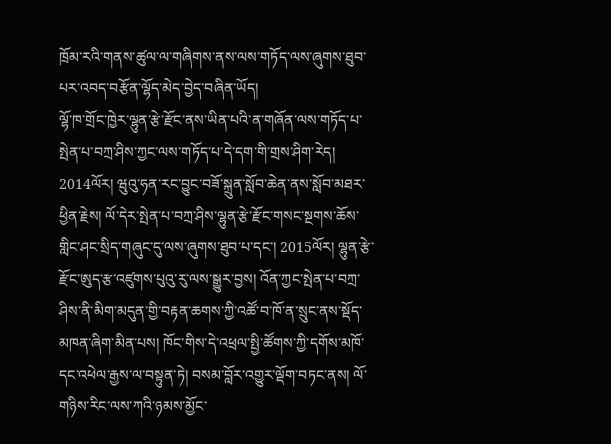ཁྲོམ་རའི་གནས་ཚུལ་ལ་གཞིགས་ནས་ལས་གཏོད་ལས་ཞུགས་ཐུབ་པར་འབད་བརྩོན་ལྷོད་མེད་བྱེད་བཞིན་ཡོད།
ལྷོ་ཁ་གྲོང་ཁྱེར་ལྷུན་རྩེ་རྫོང་ནས་ཡིན་པའི་ན་གཞོན་ལས་གཏོད་པ་སྤེན་པ་བཀྲ་ཤིས་ཀྱང་ལས་གཏོད་པ་དེ་དག་གི་གྲས་ཤིག་རེད། 2014ལོར། ཝུའུ་ཧན་རང་བྱུང་བཟོ་སྐྲུན་སློབ་ཆེན་ནས་སློབ་མཐར་ཕྱིན་རྗེས། ལོ་དེར་སྤེན་པ་བཀྲ་ཤིས་ལྷུན་རྩེ་རྫོང་གསང་སྔགས་ཆོས་གླིང་ཤང་སྲིད་གཞུང་དུ་ལས་ཞུགས་ཐུབ་པ་དང་། 2015ལོར། ལྷུན་རྩེ་རྫོང་ཨུད་རྩ་འཛུགས་པུའུ་རུ་ལས་སྒྱུར་བྱས། འོན་ཀྱང་སྤེན་པ་བཀྲ་ཤིས་ནི་མིག་མདུན་གྱི་བརྟན་ཆགས་ཀྱི་འཚོ་བ་ཁོ་ན་སྲུང་ནས་སྡོད་མཁན་ཞིག་མིན་པས། ཁོང་གིས་དེ་འཕྲལ་སྤྱི་ཚོགས་ཀྱི་དགོས་མཁོ་དང་འཕེལ་རྒྱས་ལ་བསྟུན་ཏེ། བསམ་བློར་འགྱུར་ལྡོག་བཏང་ནས། ལོ་གཉིས་རིང་ལས་ཀའི་ཉམས་མྱོང་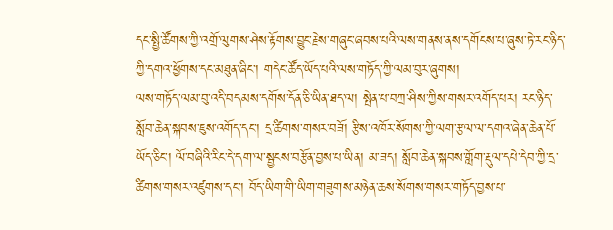དང་སྤྱི་ཚོགས་ཀྱི་འགྲོ་ལུགས་ཤེས་རྟོགས་བྱུང་རྗེས་གཞུང་ཞབས་པའི་ལས་གནས་ནས་དགོངས་པ་ཞུས་ཏེ་རང་ཉིད་ཀྱི་དགའ་ཕྱོགས་དང་མཐུན་ཞིང་། གདེང་ཚོད་ཡོད་པའི་ལས་གཏོད་ཀྱི་ལམ་བུར་ཞུགས།
ལས་གཏོད་ལམ་བུ་འདི་བདམས་དགོས་དོན་ཅི་ཡིན་ཐད་ལ། སྤེན་པ་བཀྲ་ཤིས་ཀྱིས་གསར་འགོད་པར། རང་ཉིད་སློབ་ཆེན་སྐབས་ཇུས་འགོད་དང་། དྲ་ཚིགས་གསར་བཟོ། རྩིས་འཁོར་སོགས་ཀྱི་ལག་རྩལ་ལ་དགའ་ཞེན་ཆེན་པོ་ཡོད་ཅིང་། ལོ་བཞིའི་རིང་དེ་དག་ལ་སྦྱངས་བརྩོན་བྱས་པ་ཡིན། མ་ཟད། སློབ་ཆེན་སྐབས་གློག་རྡུལ་དཔེ་དེབ་ཀྱི་དྲ་ཚིགས་གསར་འཛུགས་དང་། བོད་ཡིག་གི་ཡིག་གཟུགས་མཉེན་ཆས་སོགས་གསར་གཏོད་བྱས་པ་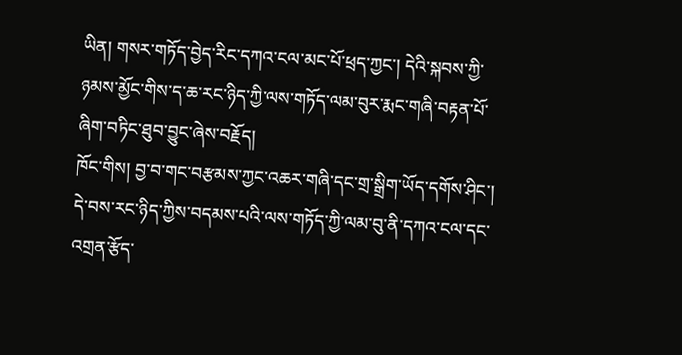ཡིན། གསར་གཏོད་བྱེད་རིང་དཀའ་ངལ་མང་པོ་ཕྲད་ཀྱང་། དེའི་སྐབས་ཀྱི་ཉམས་མྱོང་གིས་ད་ཆ་རང་ཉིད་ཀྱི་ལས་གཏོད་ལམ་བུར་རྨང་གཞི་བརྟན་པོ་ཞིག་བཏིང་ཐུབ་བྱུང་ཞེས་བརྗོད།
ཁོང་གིས། བྱ་བ་གང་བརྩམས་ཀྱང་འཆར་གཞི་དང་གྲ་སྒྲིག་ཡོད་དགོས་ཤིང་། དེ་བས་རང་ཉིད་ཀྱིས་བདམས་པའི་ལས་གཏོད་ཀྱི་ལམ་བུ་ནི་དཀའ་ངལ་དང་འགྲན་རྩོད་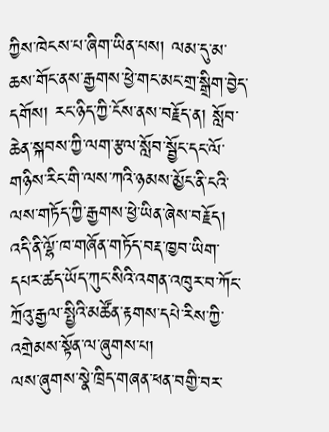ཀྱིས་ཁེངས་པ་ཞིག་ཡིན་པས། ལམ་དུ་མ་ཆས་གོང་ནས་རྒྱགས་ཕྱེ་གང་མང་གྲ་སྒྲིག་བྱེད་དགོས། རང་ཉིད་ཀྱི་ངོས་ནས་བརྗོད་ན། སློབ་ཆེན་སྐབས་ཀྱི་ལག་རྩལ་སློབ་སྦྱོང་དང་ལོ་གཉིས་རིང་གི་ལས་ཀའི་ཉམས་མྱོང་ནི་ངའི་ལས་གཏོད་ཀྱི་རྒྱགས་ཕྱེ་ཡིན་ཞེས་བརྗོད།
འདི་ནི་ལྷོ་ཁ་གཞོན་གཏོད་བརྡ་ཁྱབ་ཡིག་དཔར་ཚད་ཡོད་ཀུང་སིའི་འགན་འཁུར་བ་ཀོང་ཀྲོའུ་རྒྱལ་སྤྱིའི་མཚོན་རྟགས་དཔེ་རིས་ཀྱི་འགྲེམས་སྟོན་ལ་ཞུགས་པ།
ལས་ཞུགས་སྣེ་ཁྲིད་གཞན་ཕན་བགྱི་བར་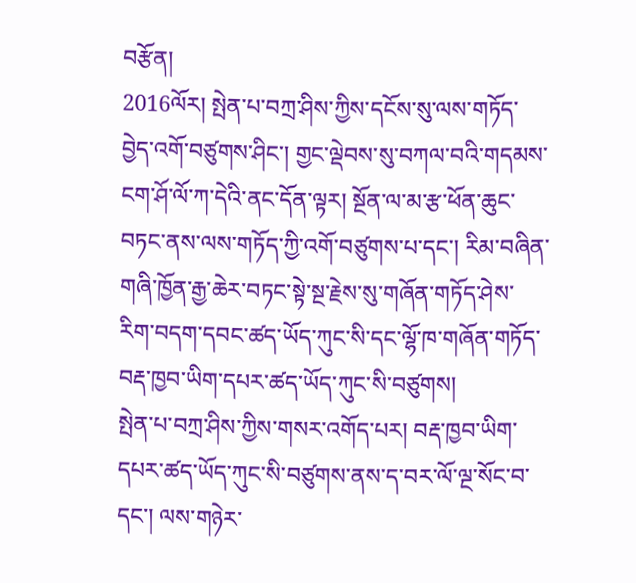བརྩོན།
2016ལོར། སྤེན་པ་བཀྲ་ཤིས་ཀྱིས་དངོས་སུ་ལས་གཏོད་བྱེད་འགོ་བཙུགས་ཤིང་། གྱང་ལྡེབས་སུ་བཀལ་བའི་གདམས་ངག་ཤོ་ལོ་ཀ་དེའི་ནང་དོན་ལྟར། སྔོན་ལ་མ་རྩ་ཕོན་ཆུང་བཏང་ནས་ལས་གཏོད་ཀྱི་འགོ་བཙུགས་པ་དང་། རིམ་བཞིན་གཞི་ཁྱོན་རྒྱ་ཆེར་བཏང་སྟེ་སྔ་རྗེས་སུ་གཞོན་གཏོད་ཤེས་རིག་བདག་དབང་ཚད་ཡོད་ཀུང་སི་དང་ལྷོ་ཁ་གཞོན་གཏོད་བརྡ་ཁྱབ་ཡིག་དཔར་ཚད་ཡོད་ཀུང་སི་བཙུགས།
སྤེན་པ་བཀྲ་ཤིས་ཀྱིས་གསར་འགོད་པར། བརྡ་ཁྱབ་ཡིག་དཔར་ཚད་ཡོད་ཀུང་སི་བཙུགས་ནས་ད་བར་ལོ་ལྔ་སོང་བ་དང་། ལས་གཉེར་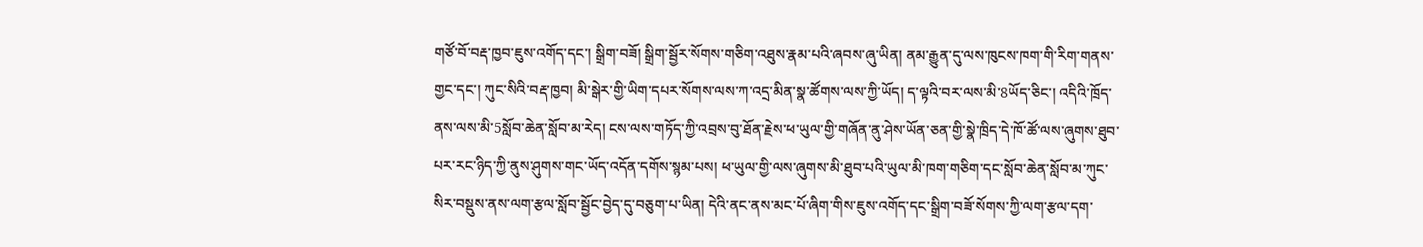གཙོ་བོ་བརྡ་ཁྱབ་ཇུས་འགོད་དང་། སྒྲིག་བཟོ། སྒྲིག་སྦྱོར་སོགས་གཅིག་འཐུས་རྣམ་པའི་ཞབས་ཞུ་ཡིན། ནམ་རྒྱུན་དུ་ལས་ཁུངས་ཁག་གི་རིག་གནས་གྱང་དང་། ཀུང་སིའི་བརྡ་ཁྱབ། མི་སྒེར་གྱི་ཡིག་དཔར་སོགས་ལས་ཀ་འདྲ་མིན་སྣ་ཚོགས་ལས་ཀྱི་ཡོད། ད་ལྟའི་བར་ལས་མི་8ཡོད་ཅིང་། འདིའི་ཁྲོད་ནས་ལས་མི་5སློབ་ཆེན་སློབ་མ་རེད། ངས་ལས་གཏོད་ཀྱི་འབྲས་བུ་ཐོན་རྗེས་ཕ་ཡུལ་གྱི་གཞོན་ནུ་ཤེས་ཡོན་ཅན་གྱི་སྣེ་ཁྲིད་དེ་ཁོ་ཚོ་ལས་ཞུགས་ཐུབ་པར་རང་ཉིད་ཀྱི་ནུས་ཤུགས་གང་ཡོད་འདོན་དགོས་སྙམ་པས། ཕ་ཡུལ་གྱི་ལས་ཞུགས་མི་ཐུབ་པའི་ཡུལ་མི་ཁག་གཅིག་དང་སློབ་ཆེན་སློབ་མ་ཀུང་སིར་བསྡུས་ནས་ལག་རྩལ་སློབ་སྦྱོང་བྱེད་དུ་བཅུག་པ་ཡིན། དེའི་ནང་ནས་མང་པོ་ཞིག་གིས་ཇུས་འགོད་དང་སྒྲིག་བཟོ་སོགས་ཀྱི་ལག་རྩལ་དག་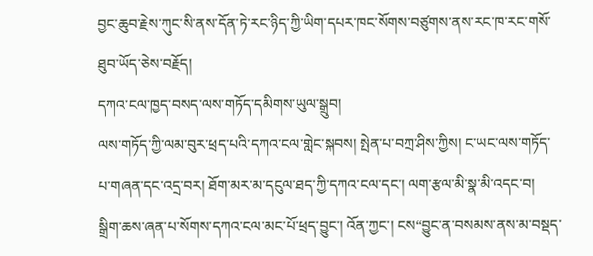བྱང་ཆུབ་རྗེས་ཀུང་སི་ནས་དོན་ཏེ་རང་ཉིད་ཀྱི་ཡིག་དཔར་ཁང་སོགས་བཙུགས་ནས་རང་ཁ་རང་གསོ་ཐུབ་ཡོད་ཅེས་བརྗོད།
དཀའ་ངལ་ཁྱད་བསད་ལས་གཏོད་དམིགས་ཡུལ་སྒྲུབ།
ལས་གཏོད་ཀྱི་ལམ་བུར་ཕྲད་པའི་དཀའ་ངལ་གླེང་སྐབས། སྤེན་པ་བཀྲ་ཤིས་ཀྱིས། ང་ཡང་ལས་གཏོད་པ་གཞན་དང་འདྲ་བར། ཐོག་མར་མ་དངུལ་ཐད་ཀྱི་དཀའ་ངལ་དང་། ལག་རྩལ་མི་སྣ་མི་འདང་བ། སྒྲིག་ཆས་ཞན་པ་སོགས་དཀའ་ངལ་མང་པོ་ཕྲད་བྱུང་། འོན་ཀྱང་། ངས“བྱུང་ན་བསམས་ནས་མ་བསྡད་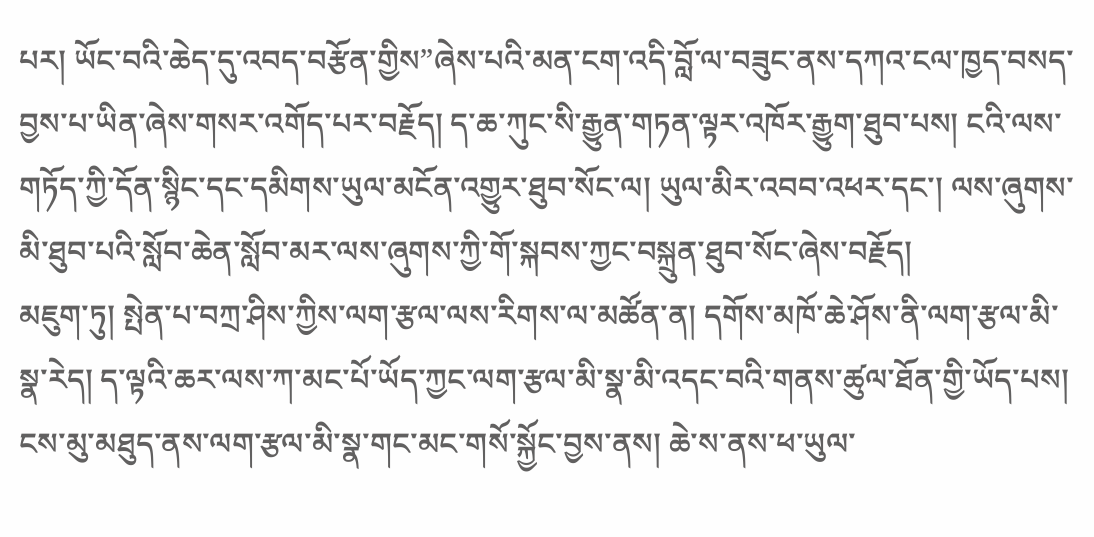པར། ཡོང་བའི་ཆེད་དུ་འབད་བརྩོན་གྱིས”ཞེས་པའི་མན་ངག་འདི་བློ་ལ་བཟུང་ནས་དཀའ་ངལ་ཁྱད་བསད་བྱས་པ་ཡིན་ཞེས་གསར་འགོད་པར་བརྗོད། ད་ཆ་ཀུང་སི་རྒྱུན་གཏན་ལྟར་འཁོར་རྒྱུག་ཐུབ་པས། ངའི་ལས་གཏོད་ཀྱི་དོན་སྙིང་དང་དམིགས་ཡུལ་མངོན་འགྱུར་ཐུབ་སོང་ལ། ཡུལ་མིར་འབབ་འཕར་དང་། ལས་ཞུགས་མི་ཐུབ་པའི་སློབ་ཆེན་སློབ་མར་ལས་ཞུགས་ཀྱི་གོ་སྐབས་ཀྱང་བསྐྲུན་ཐུབ་སོང་ཞེས་བརྗོད།
མཇུག་ཏུ། སྤེན་པ་བཀྲ་ཤིས་ཀྱིས་ལག་རྩལ་ལས་རིགས་ལ་མཚོན་ན། དགོས་མཁོ་ཆེ་ཤོས་ནི་ལག་རྩལ་མི་སྣ་རེད། ད་ལྟའི་ཆར་ལས་ཀ་མང་པོ་ཡོད་ཀྱང་ལག་རྩལ་མི་སྣ་མི་འདང་བའི་གནས་ཚུལ་ཐོན་གྱི་ཡོད་པས། ངས་མུ་མཐུད་ནས་ལག་རྩལ་མི་སྣ་གང་མང་གསོ་སྐྱོང་བྱས་ནས། ཆེ་ས་ནས་ཕ་ཡུལ་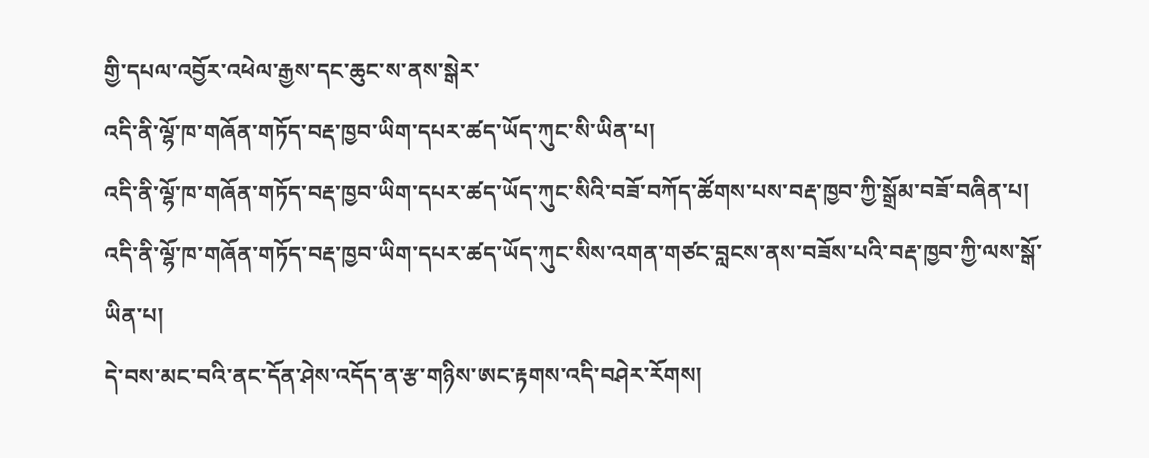གྱི་དཔལ་འབྱོར་འཕེལ་རྒྱས་དང་ཆུང་ས་ནས་སྒེར་
འདི་ནི་ལྷོ་ཁ་གཞོན་གཏོད་བརྡ་ཁྱབ་ཡིག་དཔར་ཚད་ཡོད་ཀུང་སི་ཡིན་པ།
འདི་ནི་ལྷོ་ཁ་གཞོན་གཏོད་བརྡ་ཁྱབ་ཡིག་དཔར་ཚད་ཡོད་ཀུང་སིའི་བཟོ་བཀོད་ཚོགས་པས་བརྡ་ཁྱབ་ཀྱི་སྒྲོམ་བཟོ་བཞིན་པ།
འདི་ནི་ལྷོ་ཁ་གཞོན་གཏོད་བརྡ་ཁྱབ་ཡིག་དཔར་ཚད་ཡོད་ཀུང་སིས་འགན་གཙང་བླངས་ནས་བཟོས་པའི་བརྡ་ཁྱབ་ཀྱི་ལས་སྒོ་ཡིན་པ།
དེ་བས་མང་བའི་ནང་དོན་ཤེས་འདོད་ན་རྩ་གཉིས་ཨང་རྟགས་འདི་བཤེར་རོགས།